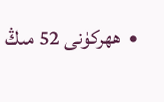•  ھهركۈنى 52 مىڭ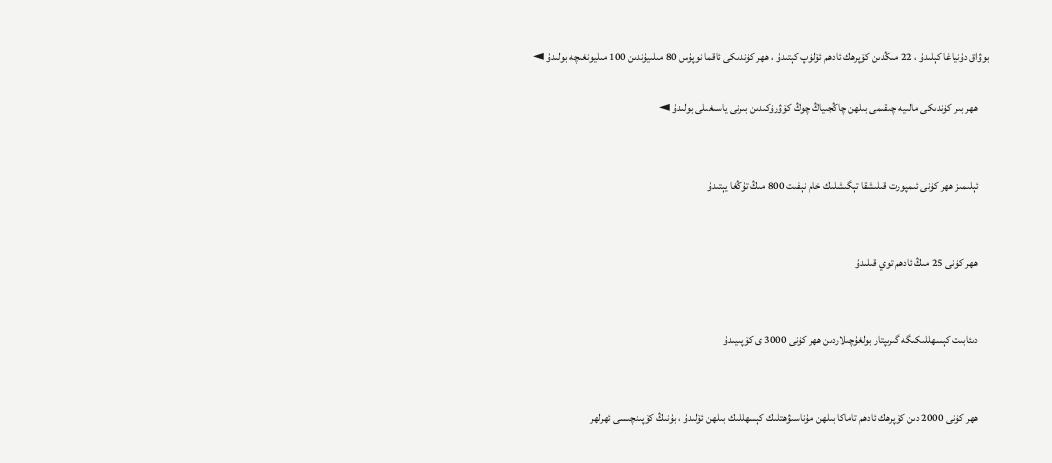بوۋاق دۇنياغا كېلىدۇ ، 22 مىڭدىن كۆپرهك ئادهم ئۆلۈپ كېتىدۇ ، ھهر كۈندىكى ئاقما نوپۇس 80 مىلىيۇندىن 100 مىليونغىچه بولىدۇ ◄

     ھهر بىر كۈندىكى مالىيه چىقىمى بىلهن چاڭجىياڭ چوڭ كۆۋرۈكىدىن بىرنى ياسىغىلى بولىدۇ ◄


     ئېلىمىز ھهر كۈنى ئىمپورت قىلىشقا تېگىشلىك خام نېفىت 800 مىڭ تۇڭغا يېتىدۇ


     ھهر كۈنى 25 مىڭ ئادهم توي قىلىدۇ


     دىئابىت كېسهللىكىگه گىرىپتار بولغۇچىلاردىن ھهر كۈنى 3000 ى كۆپىيىدۇ


     ھهر كۈنى 2000 دىن كۆپرهك ئادهم تاماكا بىلهن مۇناسىۋهتلىك كېسهللىك بىلهن ئۆلىدۇ ، بۇنىڭ كۆپىنچىسى ئهرلهر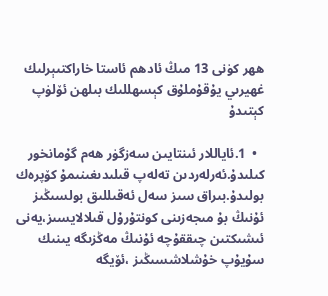ھهر كۈنى 13 مىڭ ئادهم ئاستا خاراكتىېرلىك غهيرىي يۇقۇملۇق كېسهللىك بىلهن ئۆلۈپ كېتىدۇ

  •  1.ئاياللار ئىنتايىن سەزگۈر ھەم گۇمانخور كىلىدۇ.ئەرلەردىن تەلەپ قىلىدىغىنىمۇ كۆپرەك بولىدۇ.بىراق سىز سەل ئەقىللىق بولسىڭىز ئۇنىڭ بۇ مىجەزىنى كونتۇرۇل قىلالايسىز،يەنى ئىشىكتىن چىققۇچە ئۇنىڭ مەڭزىگە يىنىك سۇيۇپ خۇشلاشسىڭىز ،ئۆيگە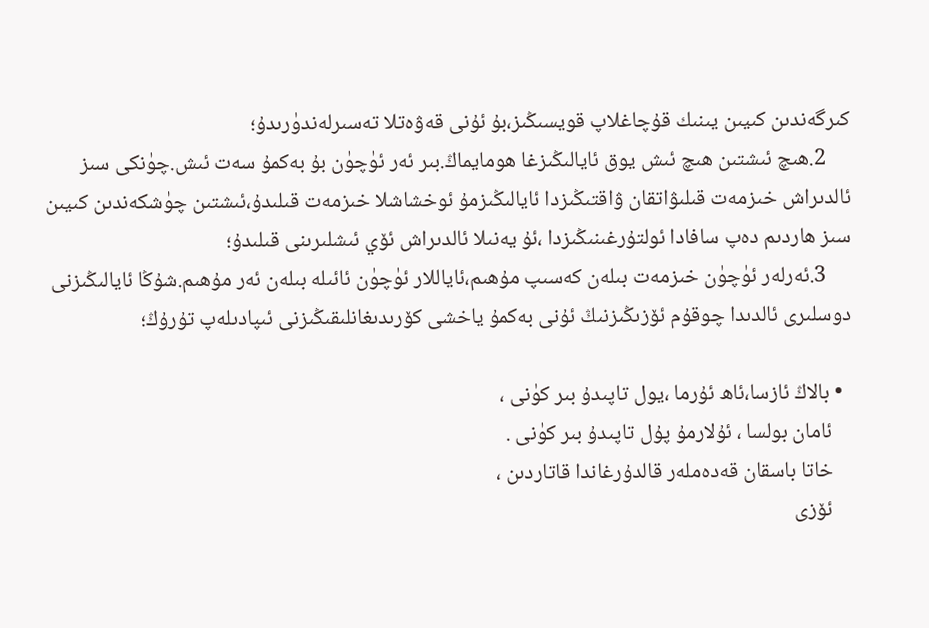كىرگەندىن كىيىن يىنىك قۇچاغلاپ قويسىڭىز،بۇ ئۇنى قەۋەتلا تەسىرلەندۈرىدۇ؛
     2.ھىچ ئىشتىن ھىچ ئىش يوق ئايالىڭىزغا ھومايماڭ.بىر ئەر ئۈچۈن بۇ بەكمۇ سەت ئىش.چۈنكى سىز ئالدىراش خىزمەت قىلىۋاتقان ۋاقتىڭىزدا ئايالىڭىزمۇ ئوخشاشلا خىزمەت قىلىدۇ،ئىشتىن چۈشكەندىن كىيىن سىز ھاردىم دەپ سافادا ئولتۇرغىنىڭىزدا ،ئۇ يەنىلا ئالدىراش ئۆي ئىشلىرىنى قىلىدۇ؛
     3.ئەرلەر ئۈچۈن خىزمەت بىلەن كەسىپ مۇھىم،ئاياللار ئۈچۈن ئائىلە بىلەن ئەر مۇھىم.شۇڭا ئايالىڭىزنى دوسلىرى ئالدىدا چوقۇم ئۆزىڭىزنىڭ ئۇنى بەكمۇ ياخشى كۆرىدىغانلىقىڭىزنى ئىپادىلەپ تۇرۇڭ؛

  • بالاڭ ئازسا،ئاھ ئۇرما ،يول تاپىدۇ بىر كۈنى ،
    ئامان بولسا ، ئۇلارمۇ پۇل تاپىدۇ بىر كۈنى .
    خاتا باسقان قەدەملەر قالدۇرغاندا قاتاردىن ،
    ئۆزى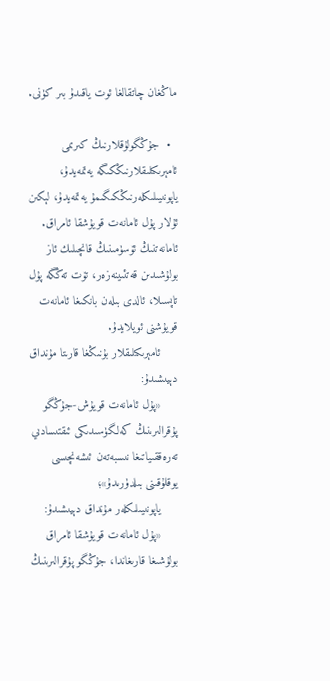ماڭغان چاتقالغا ئوت ياقىدۇ بىر كۈنى.

  •  جۇڭگولۇقلارنىڭ كىرىمى ئامېرىكىلىقلارنىڭكىگە يەتمەيدۇ، ياپونىيىلىكلەرنىڭكىگىمۇ يەتمەيدۇ، لېكىن ئۇلار پۇل ئامانەت قويۇشقا ئامراق. ئامانەتنىڭ ئۆسۈمىنىڭ قانچىلىك ئاز بولۇشىدىن قەتئىينەزەر، تۆت تەڭگە پۇل تاپسىلا، ئالدى بىلەن بانكىغا ئامانەت قويۇشنى ئويلايدۇ.
     ئامېرىكىلىقلار بۇنىڭغا قارىتا مۇنداق دېيىشىدۇ:
     «پۇل ئامانەت قويۇش-جۇڭگو پۇقرالىرىنىڭ كەلگۈسىدىكى ئىقتىسادىي تەرەققىياتىغا نىسبەتەن ئىشەنچىسى يوقلۇقىنى بىلدۈرىدۇ»؛
     ياپونىيىلىكلەر مۇنداق دېيىشىدۇ:
     «پۇل ئامانەت قويۇشقا ئامراق بولۇشىغا قارىغاندا، جۇڭگو پۇقرالىرىنىڭ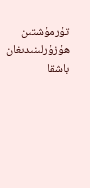تۇرمۇشتىن ھۇزۇرلىنىدىغان باشقا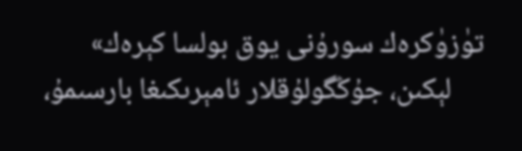تۈزۈكرەك سورۇنى يوق بولسا كېرەك»
     لېكىن، جۇڭگولۇقلار ئامېرىكىغا بارسىمۇ،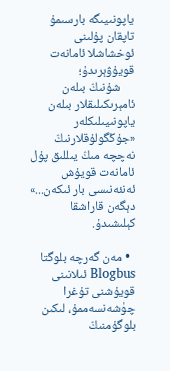ياپونىيىگە بارسىمۇ تاپقان پۇلىنى ئوخشاشلا ئامانەت قويۇۋېرىدۇ؛
     شۇنىڭ بىلەن ئامېرىكىلىقلار بىلەن ياپونىيىلىكلەر «جۇڭگولۇقلارنىڭ نەچچە مىڭ يىللىق پۇل ئامانەت قويۇش ئەنئەنىسى بار ئىكەن...» دېگەن قاراشقا كېلىشىدۇ.

  • مەن گەرچە بلوگتا Blogbus ئىلانىنى قويۇشنى تۇغرا چۈشەنسەممۇ، لىكىن بلوگۇمنىڭ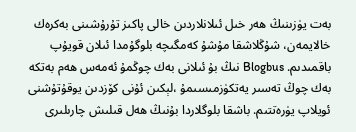بەت يۈزىنىڭ ھەر خىل ئىلانلاردىن خالى پاكىز تۇرۇشىنى بەكرەك خالايمەن، شۇڭلاشقا مۇشۇ كەمگىچە بلوگۇمدا ئىلان قويۇپ باقمىدىم. Blogbus نىڭ بۇ ئىلانى بەك چوڭمۇ ئەمەس ھەم بەتكە بەك چوڭ تەسىر يەتكۈزمىسىمۇ ،لېكىن ئۇنى كۆزدىن يوقۇتۇشنى ئويلاپ يۈرەتتىم. باشقا بلوگلاردا بۇنىڭ ھەل قىلىش چارىلىرى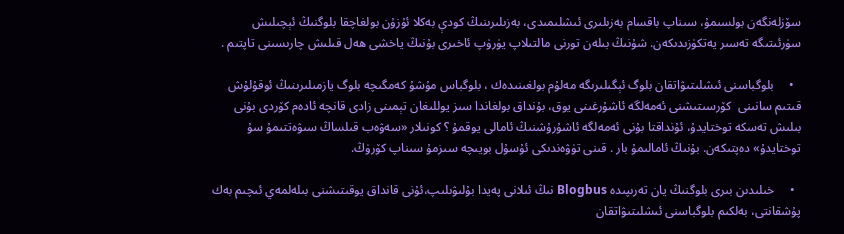سۆزلەنگەن بولسىمۇ، سىناپ باقسام بەزىلىرى ئىشلىمىدى، بەزىلىرىنىڭ كودې بەكلا ئۇزۇن بولغاچقا بلوگنىڭ ئېچىلىش سۈرئىتىگە تەسىر يەتكۈزىدىكەن. شۇنىڭ بىلەن تورنى مالتىلاپ يۈرۈپ ئاخىرى بۇنىڭ ياخشى ھەل قىلىش چارىسىنى تاپتىم .

  •     بلوگباسنى ئىشلىتىۋاتقان بلوگ ئېگىلىرىگە مەلۇم بولغىنىدەك ، بلوگباس مۇشۇ كەمگىچە بلوگ يازمىلىرىنىڭ ئوقۇلۇش قىتىم سانىنى  كۆرسىتىشنى ئەمەلگە ئاشۇرغىنى يوق، بۇنداق بولغاندا سىز يوللىغان تېمىنى زادى قانچە ئادەم كۆردى بۇنى بىلىش تەسكە توختايدۇ، ئۇنداقتا بۇنى ئەمەلگە ئاشۇرۇشنىڭ ئامالى يوقمۇ ؟ كونىلار «سەۋەب قىلساڭ سىۋەتتىمۇ سۇ توختايدۇ» دەپتىكەن. بۇنىڭ ئامالىمۇ بار . قىنى تۈۋەندىكى ئۇسۇل بويىچە سىزمۇ سىناپ كۆرۈڭ.

  •     خىلىدىن بىرى بلوگنىڭ يان تەرىپىدە Blogbus نىڭ ئىلانى پەيدا بۇلىۋىلىپ،ئۇنى قانداق يوقىتىشنى بىلەلمەي ئىچىم بەك پۇشقانتى، بەلكىم بلوگباسنى ئىشلىتىۋاتقان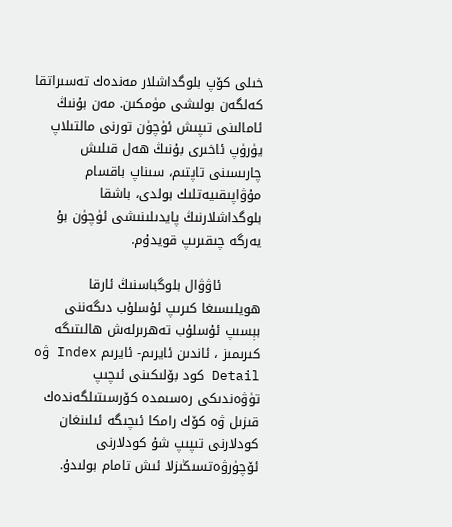خىلى كۆپ بلوگداشلار مەندەك تەسىراتقا كەلگەن بولىشى مۈمكىن. مەن بۇنىڭ ئامالىنى تىپىش ئۈچۈن تورنى مالتىلاپ يۈرۈپ ئاخىرى بۇنىڭ ھەل قىلىش چارىسىنى تاپتىم، سىناپ باقسام مۇۋاپىقىيەتلىك بولدى، باشقا بلوگداشلارنىڭ پايدىلىنىشى ئۈچۈن بۇ يەرگە چىقىرىپ قويدۇم.

         ئاۋۋال بلوگباسنىڭ ئارقا ھويلىسىغا كىرىپ ئۇسلۇب دىگەننى بېسىپ ئۇسلۇب تەھرىرلەش ھالىتىگە كىرىمىز ، ئاندىن ئايرىم- ئايرىم Index ۋە Detail كود بۆلىكىنى ئىچىپ تۈۋەندىكى رەسىمدە كۆرسىتىلگەندەك قىزىل ۋە كۆك رامكا ئىچىگە ئىلىنغان كودلارنى تىپىپ شۇ كودلارنى ئۆچۈرۋەتسىڭىزلا ئىش تامام بولىدۇ.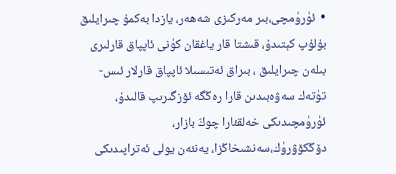•  ئۈرۈمچى،بىر مەركىزى شەھەر، يازدا بەكمۇ چىرايلىق بۇلۇپ كېتىدۇ، قىشتا قار ياغقان كۈنى ئاپپاق قارلىرى بىلەن چىرايلىق ، بىراق ئەتىسىلا ئاپپاق قارلار ئىس-تۈتەك سەۋەبىدىن قارا رەڭگە ئۆزگىرىپ قالىدۇ، ئۈرۈمچىدىكى خەلقئارا چوڭ بازار، دۆڭكۆۋرۈك،سەنشىخاڭزا، يەنئەن يولى ئەتراپىدىكى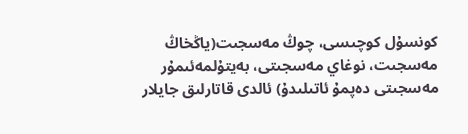كونسۇل كوچىسى، چوڭ مەسجىت(ياڭخاڭ مەسجىت، نوغاي مەسجىتى، بەيتۇلمەئىمۇر مەسجىتى دەپمۇ ئاتىلىدۇ) ئالدى قاتارلىق جايلار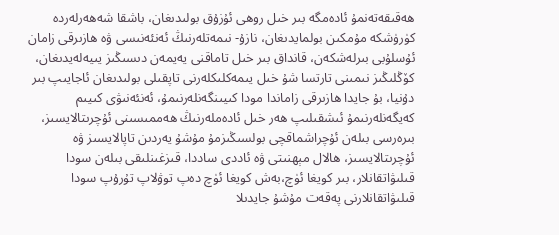ھەقىقەتەنمۇ ئادەمگە بىر خىل روھى ئۇزۇق بولىدىغان، باشقا شەھەرلەردە كۈرۈشكە مۇمكىن بولمايدىغان، نازۇ- نىمەتلەرنىڭ ئەنئەنىسى ۋە ھازىرقى زامان ئۇسلۇبى بىرلەشكەن، قانداق بىر خىل تاماقنى يەيمەن دىسىڭىز يىيەلەيدىغان، كۆڭلىڭىز نىمىنى تارتسا شۇ خىل يىمەكلىكلەرنى تاپقىلى بولىدىغان ئاجايىپ بىر دۇنيا، بۇ جايدا ھازىرقى زاماندا مودا كىيىنگەنلەرنىمۇ، ئەنئەنىۋى كىيىم كەيگەنلەرنىمۇ ئىشقىلىپ ھەر خىل ئادەملەرنىڭ ھەممىسىنى ئۇچرىتالايسىز، بىرەرسى بىلەن ئۇچراشماقچى بولسىڭىزمۇ مۇشۇ يەردىن تاپالايسىز ۋە ئۇچرىتالايسىز، ھالال مېھنىتى ۋە ئاددى ساددا، قىزغىنلىقى بىلەن سودا قىلىۋاتقانلار، بىر كويغا ئۈچ،بەش كويغا ئۈچ دەپ توۋلاپ تۇرۇپ سودا قىلىۋاتقانلارنى پەقەت مۇشۇ جايدىلا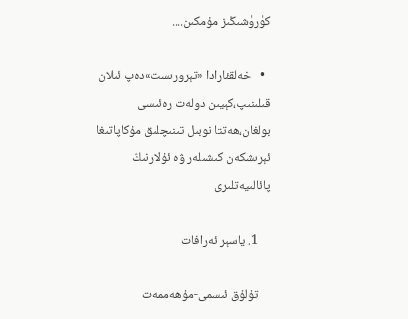كۈرۈشىڭىز مۇمكىن....

  •   خەلقئارادا «تېرورىست»دەپ ئىلان قىلىنىپ،كېيىن دولەت رەئىسى بولغان،ھەتتا نوبىل تىنىچلىق مۇكاپاتىغا ئېرىشكەن كىشىلەر ۋە ئۇلارنىڭ پائالىيەتلىرى

    1. ياسېر ئەرافات

    تۇلۇق ئىسمى-مۇھەممەت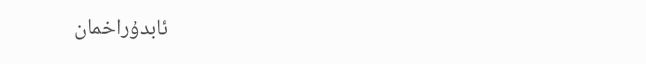ئابدۇراخمان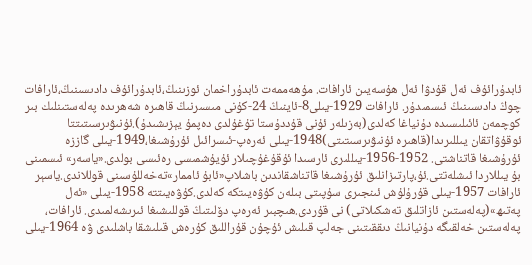ئابدۇرائۇف ئەل قۇدۋا ئەل ھۇسەيىن ئارافات. مۇھەممەت ئابدۇراخمان ئوزىنىڭ،ئابدۇرائۇف دادىسىنىڭ،ئارافات چوڭ دادىسىنىڭ ئىسمىدۇر. ئارافات 1929-يىلى8-ئاينىڭ 24-كۇنى مىسىرنىڭ قاھىرە شەھرىدە پەلەستىنلىك بىر كوچمەن ئائىلىسىدە دۇنياغا كەلدى(بەزىلەر ئۇنى قۇددۇستا تۇغۇلدى دەپمۇ يېزىشىدۇ).ئۇنىۋىرسىتىتتا ئوقۇۋاتقان يىللىرىدا(قاھىرە ئۇنىۋىرسىتىتى)1948-يىلى ئەرەپ-ئىسرائىل ئۇرۇشىغا،1949-يىلى گاززە ئۇرۇشىغا قاتناشتى. 1952-1956-يىللىرى ئارسىدا ئۇقۇغۇچىلار ئۇيۇشمىسى رەئىسى بولدى.«ياسەر» ئىسمىنى بۇ يىللاردا ئىشلەتتى.ئۇ،پارتىزانلىق ئۇرۇشىغا قاتناشقاندىن باشلاپ«ئابۇ ئاممار»تەخەللۇسىنى قوللاندى.ياسېر ئارافات 1957-يىلى قۇرۇلۇش ئىنجىرى سۇپىتى بىلەن كۇۋەيىتكە كەلدى.كۇۋەيىتتە 1958-يىلى «ئەل پەتىھ»(پەلەستىن ئازاتلىق تەشكىلاتى) نى قۇردى.ھىچبىر ئەرەپ دۆلىتىڭ قوللىشىغا ئىرىشەلمىدى. ئارافات، پەلەستىن خەلقىگە دۇنيانىڭ دىققىتىنى جەلپ قىلىش ئۇچۇن قۇراللىق كۇرەش قىلىشقا باشلىدى ۋە 1964-يىلى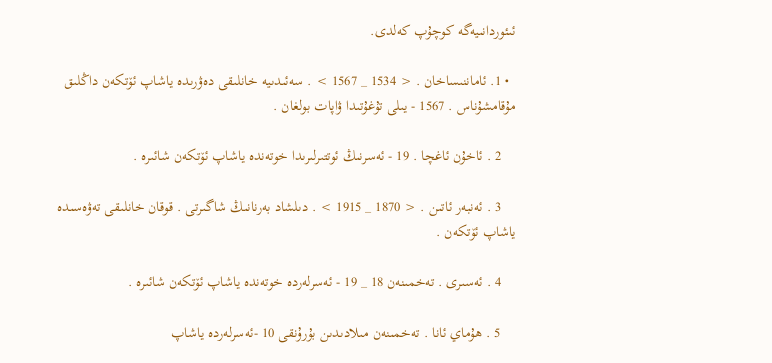ئىئوردانىيەگە كوچۇپ كەلدى.

  • 1. ئاماننىساخان . < 1534 _ 1567 > . سەئىدىيە خانلىقى دەۋرىدە ياشاپ ئۆتكەن داڭلىق مۇقامشۇناس . 1567 - يىلى تۇغۇتىدا ۋاپات بولغان .

    2 . ئاخۇن ئاغچا . 19 - ئەسرنىڭ ئوتتىرلىرىدا خوتەندە ياشاپ ئۆتكەن شائىرە .

    3 . ئەنبەر ئاتىن . < 1870 _ 1915 > . دىلشاد بەرنانىڭ شاگىرتى . قوقان خانلىقى تەۋەسىدە ياشاپ ئۆتكەن .

    4 . ئەسىرى . تەخمىنەن 18 _ 19 - ئەسرلەردە خوتەندە ياشاپ ئۆتكەن شائىرە .

    5 . ھۇماي ئانا . تەخمىنەن مىلادىدىن بۇرۇنقى 10 -ئەسرلەردە ياشاپ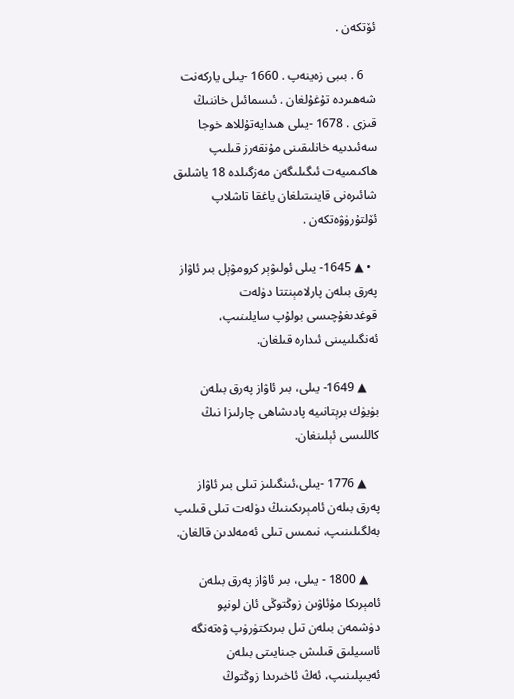ئۆتكەن .

    6 . بىبى زەينەپ . 1660 -يىلى ياركەنت شەھىردە تۇغۇلغان . ئىسمائىل خاننىڭ قىزى . 1678 -يىلى ھىدايەتۇللاھ خوجا سەئىدىيە خانلىقىنى مۇنقەرز قىلىپ ھاكىمىيەت ئىگىلىگەن مەزگىلدە 18 ياشلىق شائىرەنى قاينىتىلغان ياغقا تاشلاپ ئۆلتۇرۈۋەتكەن .

  • ▲ 1645- يىلى ئولىۋېر كرومۋېل بىر ئاۋاز پەرق بىلەن پارلامېنتتا دۈلەت قوغدىغۇچىسى بولۇپ سايلىنىپ، ئەنگىلىيىنى ئىدارە قىلغان.

    ▲ 1649- يىلى، بىر ئاۋاز پەرق بىلەن بۈيۈك برېتانىيە پادىشاھى چارلىزⅠ نىڭ كاللىسى ئېلىنغان.

    ▲ 1776 -يىلى،ئىنگىلىز تىلى بىر ئاۋاز پەرق بىلەن ئامېرىكىنىڭ دۈلەت تىلى قىلىپ بەلگىلىنىپ، نىمىس تىلى ئەمەلدىن قالغان.

    ▲ 1800 - يىلى، بىر ئاۋاز پەرق بىلەن ئامېرىكا مۇئاۋىن زوڭتوڭى ئان لونپو دۈشمەن بىلەن تىل بىرىكتۈرۈپ ۋەتەنگە ئاسىيلىق قىلىش جىنايىتى بىلەن ئەيىپلىنىپ، ئەڭ ئاخىرىدا زوڭتوڭ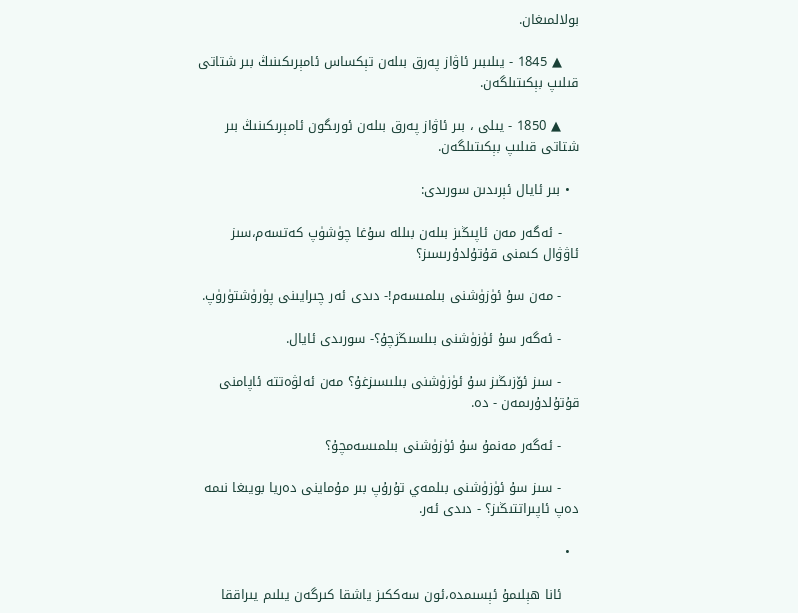بولالمىغان.

    ▲ 1845 - يىلىبىر ئاۋاز پەرق بىلەن تېكساس ئامېرىكىنىڭ بىر شتاتى قىلىپ بېكىتىلگەن.

    ▲ 1850 - يىلى ، بىر ئاۋاز پەرق بىلەن ئورىگون ئامېرىكىنىڭ بىر شتاتى قىلىپ بېكىتىلگەن.

  • بىر ئايال ئېرىدىن سورىدى:

    - ئەگەر مەن ئاپىڭىز بىلەن بىللە سۇغا چۈشۈپ كەتسەم،سىز ئاۋۋال كىمنى قۇتۇلدۇرىسىز؟

    - مەن سۇ ئۈزۈشنى بىلمىسەم!- دىدى ئەر چىرايىنى پۈرۈشتۈرۈپ.

    - ئەگەر سۇ ئۈزۈشنى بىلسىڭزچۇ؟- سورىدى ئايال.

    - سىز ئۆزىڭىز سۇ ئۈزۈشنى بىلىسىزغۇ؟ مەن ئەلۋەتتە ئاپامنى قۇتۇلدۇرىمەن - دە.

    - ئەگەر مەنمۇ سۇ ئۈزۈشنى بىلمىسەمچۇ؟

    - سىز سۇ ئۈزۈشنى بىلمەي تۇرۇپ بىر مۇماينى دەريا بويىغا نىمە دەپ ئاپىراتتىڭىز؟ - دىدى ئەر.

  •

    ئانا ھېلىمۇ ئېسىمدە،ئون سەككىز ياشقا كىرگەن يىلىم يىراققا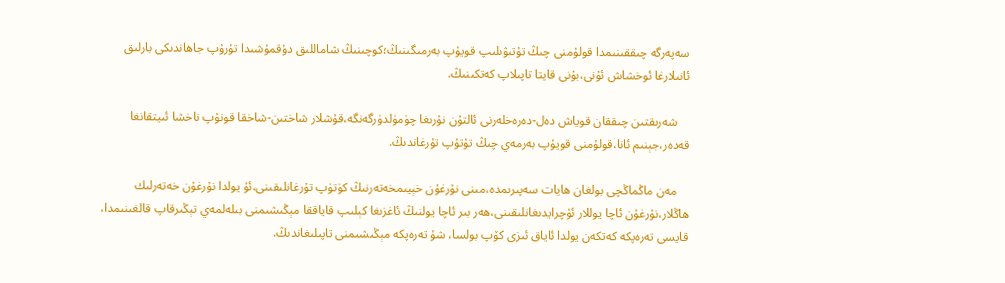سەپەرگە چىققىنىمدا قولۇمنى چىڭ تۇتىۋىلىپ قويۇپ بەرمىگىنىڭ؛كوچىنىڭ شاماللىق دۇقمۇشىدا تۇرۇپ جاھاندىكى بارلىق ئانىلارغا ئوخشاش ئۇنى،بۇنى قايتا تاپىلاپ كەتكىنىڭ.

    شەرىقتىن چىققان قوياش دەل-دەرەخلەرنى ئالتۇن نۇرىغا چۈمۈلدۈرگەنگە،قۇشلار شاختىن-شاخقا قونۇپ ناخشا ئىيتقانغا قەدەر،جېنىم ئانا،قولۇمنى قويۇپ بەرمەي چىڭ تۇتۇپ تۇرغاندىڭ.

    مەن ماڭماڭچى بولغان ھايات سەپىرىمدە،مىنى نۇرغۇن خېيىمخەتەرنىڭ كۈتۈپ تۇرغانلىقىنى،ئۇ يولدا نۇرغۇن خەتەرلىك ھاڭلار،نۇرغۇن ئاچا يوللار ئۇچرايدىغانلىقىنى،ھەر بىر ئاچا يولنىڭ ئاغزىغا كېلىپ قاياققا مېڭىشىمنى بىلەلمەي تېڭىرقاپ قالغىنىمدا، قايسى تەرەپكە كەتكەن يولدا ئاياق ئىزى كۆپ بولسا، شۇ تەرەپكە مېڭىشىمنى تاپىلىغاندىڭ.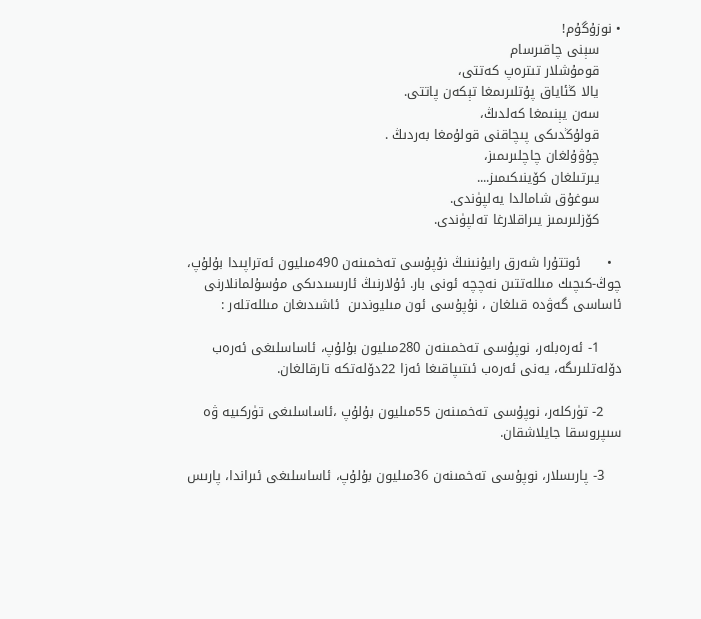• نوزۇگۇم!
     سېنى چاقىرسام
     قومۇشلار تىترەپ كەتتى،
     يالا ڭئاياق پۇتلىرىمغا تېكەن پاتتى.
     سەن يېنىمغا كەلدىڭ،
     قولۇڭدىكى پىچاقنى قولۇمغا بەردىڭ .
     چۇۋۇلغان چاچلىرىمىز،
     يىرتىلغان كۆينىكىمىز....
     سوغۇق شامالدا يەلپۈندى.
     كۆزلىرىمىز يىراقلارغا تەلپۈندى.

  •      ئوتتۇرا شەرق رايۇنىنىڭ نۇپۇسى تەخمىنەن 490مىليون ئەتراپىدا بۇلۇپ، چوڭ-كىچىك مىللەتتىن نەچچە ئونى بار. ئۇلارنىڭ ئارىسىدىكى مۇسۇلمانلارنى ئاساسى گەۋدە قىلغان ، نۇپۇسى ئون مىليوندىن  ئاشىدىغان مىللەتلەر :

     1- ئەرەبلەر، نوپۇسى تەخمىنەن 280مىليون بۇلۇپ، ئاساسلىغى ئەرەب دۆلەتلىرىگە، يەنى ئەرەب ئىتىپاقىغا ئەزا 22دۆلەتكە تارقالغان.

    2- تۈركلەر، نوپۇسى تەخمىنەن 55مىليون بۇلۇپ ،ئاساسلىغى تۈركىيە ۋە سىپروسقا جايلاشقان.

    3- پارىسلار، نوپۇسى تەخمىنەن 36مىليون بۇلۇپ، ئاساسلىغى ئىراندا، پارىس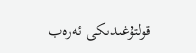قولتۇغىدىكى ئەرەب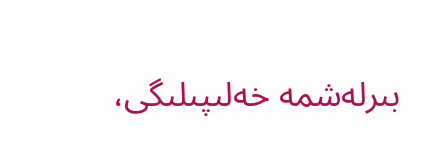بىرلەشمە خەلىپىلىگى،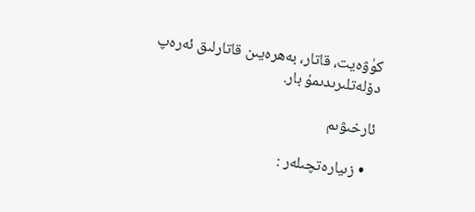كۈۋەيت، قاتار، بەھرەيىن قاتارلىق ئەرەپ دۆلەتلىرىدىمۇ بار.

ئارخىۋىم

  • زىيارەتچىلەر :